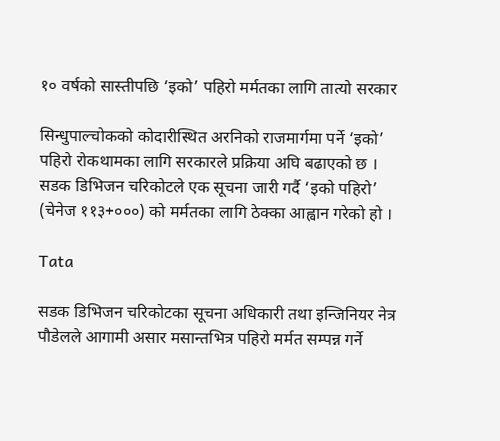१० वर्षको सास्तीपछि ‘इको’ पहिरो मर्मतका लागि तात्यो सरकार

सिन्धुपाल्चोकको कोदारीस्थित अरनिको राजमार्गमा पर्ने ‘इको’ पहिरो रोकथामका लागि सरकारले प्रक्रिया अघि बढाएको छ । सडक डिभिजन चरिकोटले एक सूचना जारी गर्दै ‘इको पहिरो’ (चेनेज ११३+०००) को मर्मतका लागि ठेक्का आह्वान गरेको हो ।

Tata

सडक डिभिजन चरिकोटका सूचना अधिकारी तथा इन्जिनियर नेत्र पौडेलले आगामी असार मसान्तभित्र पहिरो मर्मत सम्पन्न गर्ने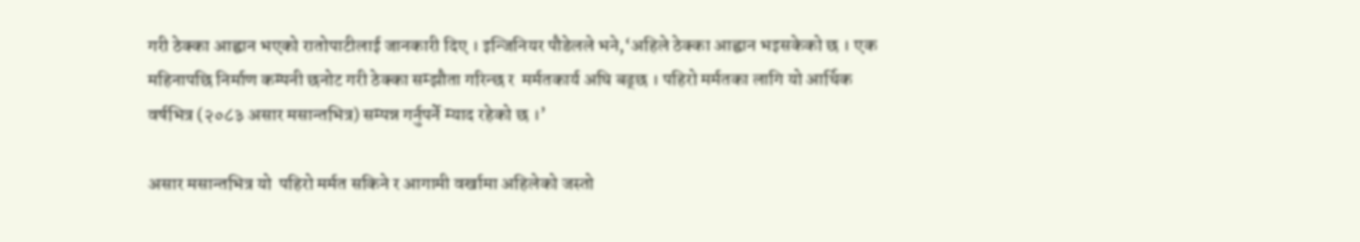गरी ठेक्का आह्वान भएको रातोपाटीलाई जानकारी दिए । इन्जिनियर पौडेलले भने,‘अहिले ठेक्का आह्वान भइसकेको छ । एक महिनापछि निर्माण कम्पनी छनोट गरी ठेक्का सम्झौता गरिन्छ र  मर्मतकार्य अघि बढ्छ । पहिरो मर्मतका लागि यो आर्थिक वर्षभित्र (२०८३ असार मसान्तभित्र) सम्पन्न गर्नुपर्ने म्याद रहेको छ ।’

असार मसान्तभित्र यो  पहिरो मर्मत सकिने र आगामी वर्खामा अहिलेको जस्तो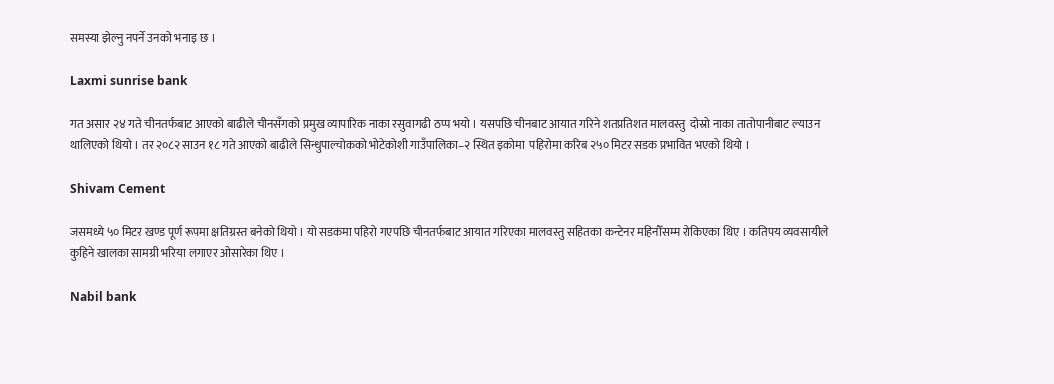समस्या झेल्नु नपर्ने उनको भनाइ छ ।

Laxmi sunrise bank

गत असार २४ गते चीनतर्फबाट आएको बाढीले चीनसँगको प्रमुख व्यापारिक नाका रसुवागढी ठप्प भयो । यसपछि चीनबाट आयात गरिने शतप्रतिशत मालवस्तु  दोस्रो नाका तातोपानीबाट ल्याउन थालिएको थियो । तर २०८२ साउन १८ गते आएको बाढीले सिन्धुपाल्चोकको भोटेकोशी गाउँपालिका–२ स्थित इकोमा  पहिरोमा करिब २५० मिटर सडक प्रभावित भएको थियो ।

Shivam Cement

जसमध्ये ५० मिटर खण्ड पूर्ण रूपमा क्षतिग्रस्त बनेको थियो । यो सडकमा पहिरो गएपछि चीनतर्फबाट आयात गरिएका मालवस्तु सहितका कन्टेनर महिनौँसम्म रोकिएका थिए । कतिपय व्यवसायीले कुहिने खालका सामग्री भरिया लगाएर ओसारेका थिए ।

Nabil bank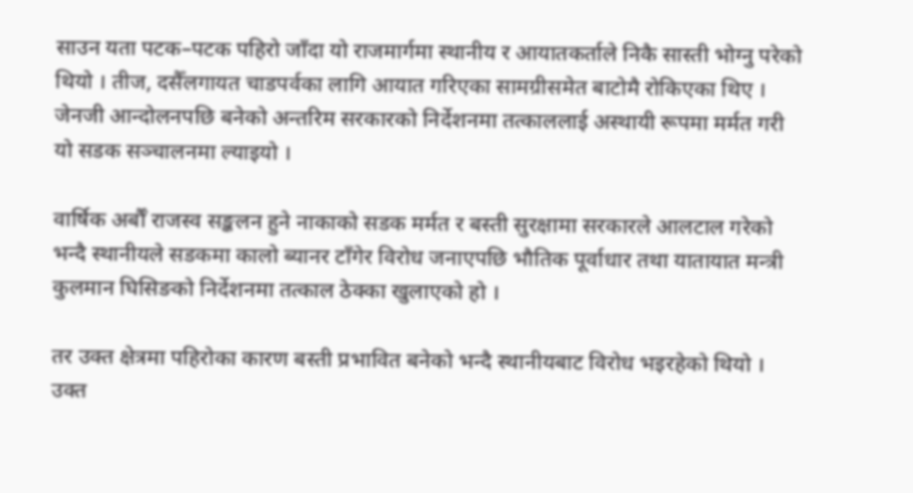साउन यता पटक–पटक पहिरो जाँदा यो राजमार्गमा स्थानीय र आयातकर्ताले निकै सास्ती भोग्नु परेको थियो । तीज, दसैँलगायत चाडपर्वका लागि आयात गरिएका सामग्रीसमेत बाटोमै रोकिएका थिए । जेनजी आन्दोलनपछि बनेको अन्तरिम सरकारको निर्देशनमा तत्काललाई अस्थायी रूपमा मर्मत गरी यो सडक सञ्चालनमा ल्याइयो ।

वार्षिक अर्बौँ राजस्व सङ्कलन हुने नाकाको सडक मर्मत र बस्ती सुरक्षामा सरकारले आलटाल गरेको भन्दै स्थानीयले सडकमा कालो ब्यानर टाँगेर विरोध जनाएपछि भौतिक पूर्वाधार तथा यातायात मन्त्री कुलमान घिसिङको निर्देशनमा तत्काल ठेक्का खुलाएको हो ।

तर उक्त क्षेत्रमा पहिरोका कारण बस्ती प्रभावित बनेको भन्दै स्थानीयबाट विरोध भइरहेको थियो । उक्त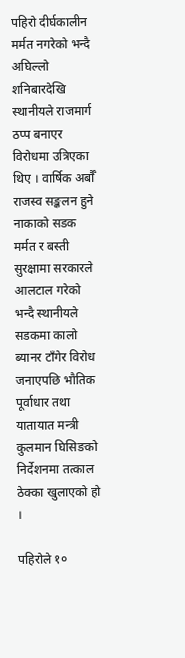पहिरो दीर्घकालीन मर्मत नगरेको भन्दै अघिल्लो शनिबारदेखि स्थानीयले राजमार्ग ठप्प बनाएर विरोधमा उत्रिएका थिए । वार्षिक अर्बौँ राजस्व सङ्कलन हुने नाकाको सडक मर्मत र बस्ती सुरक्षामा सरकारले आलटाल गरेको भन्दै स्थानीयले सडकमा कालो ब्यानर टाँगेर विरोध जनाएपछि भौतिक पूर्वाधार तथा यातायात मन्त्री कुलमान घिसिङको निर्देशनमा तत्काल ठेक्का खुलाएको हो ।

पहिरोले १०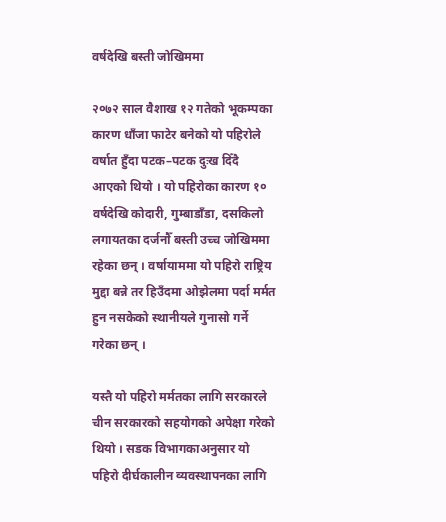वर्षदेखि बस्ती जोखिममा

२०७२ साल वैशाख १२ गतेको भूकम्पका कारण धाँजा फाटेर बनेको यो पहिरोले वर्षात हुँदा पटक–पटक दुःख दिँदै आएको थियो । यो पहिरोका कारण १० वर्षदेखि कोदारी, गुम्बाडाँडा, दसकिलो लगायतका दर्जनौँ बस्ती उच्च जोखिममा रहेका छन् । वर्षायाममा यो पहिरो राष्ट्रिय मुद्दा बन्ने तर हिउँदमा ओझेलमा पर्दा मर्मत हुन नसकेको स्थानीयले गुनासो गर्ने गरेका छन् ।

यस्तै यो पहिरो मर्मतका लागि सरकारले चीन सरकारको सहयोगको अपेक्षा गरेको थियो । सडक विभागकाअनुसार यो पहिरो दीर्घकालीन व्यवस्थापनका लागि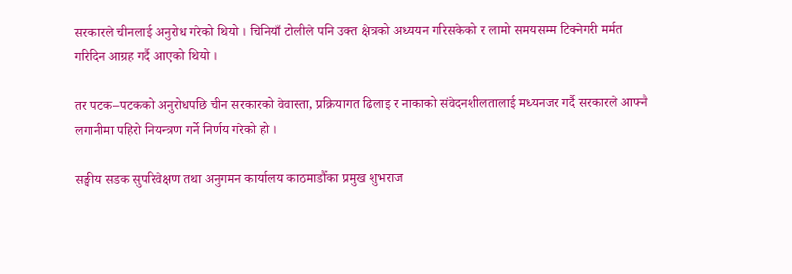सरकारले चीनलाई अनुरोध गरेको थियो । चिनियाँ टोलीले पनि उक्त क्षेत्रको अध्ययन गरिसकेको र लामो समयसम्म टिक्नेगरी मर्मत गरिदिन आग्रह गर्दै आएको थियो ।

तर पटक–पटकको अनुरोधपछि चीन सरकारको वेवास्ता, प्रक्रियागत ढिलाइ र नाकाको संवेदनशीलतालाई मध्यनजर गर्दै सरकारले आफ्नै लगानीमा पहिरो नियन्त्रण गर्ने निर्णय गरेको हो ।

सङ्घीय सडक सुपरिवेक्षण तथा अनुगमन कार्यालय काठमाडौँका प्रमुख शुभराज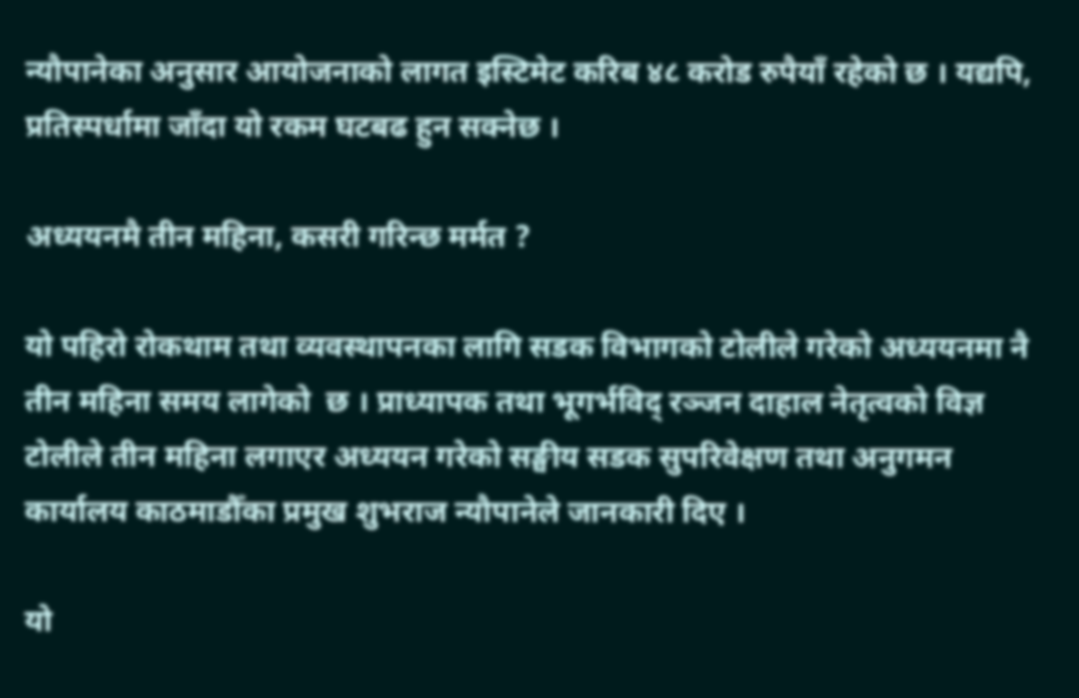न्यौपानेका अनुसार आयोजनाको लागत इस्टिमेट करिब ४८ करोड रुपैयाँ रहेको छ । यद्यपि, प्रतिस्पर्धामा जाँदा यो रकम घटबढ हुन सक्नेछ ।

अध्ययनमै तीन महिना, कसरी गरिन्छ मर्मत ?

यो पहिरो रोकथाम तथा व्यवस्थापनका लागि सडक विभागको टोलीले गरेको अध्ययनमा नै तीन महिना समय लागेको  छ । प्राध्यापक तथा भूगर्भविद् रञ्जन दाहाल नेतृत्वको विज्ञ टोलीले तीन महिना लगाएर अध्ययन गरेको सङ्घीय सडक सुपरिवेक्षण तथा अनुगमन कार्यालय काठमाडौँका प्रमुख शुभराज न्यौपानेले जानकारी दिए ।

यो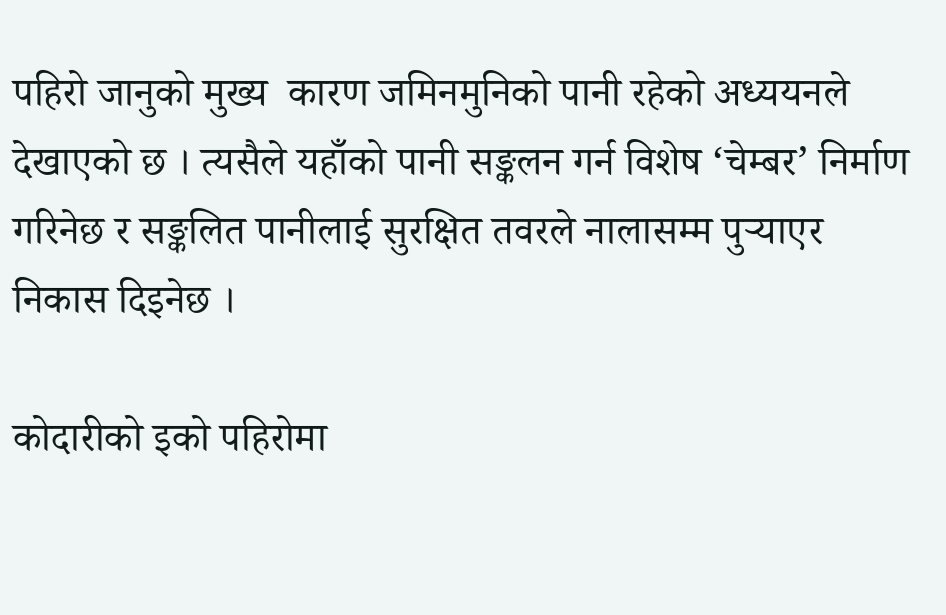पहिरो जानुको मुख्य  कारण जमिनमुनिको पानी रहेको अध्ययनले देखाएको छ । त्यसैले यहाँको पानी सङ्कलन गर्न विशेष ‘चेम्बर’ निर्माण गरिनेछ र सङ्कलित पानीलाई सुरक्षित तवरले नालासम्म पुर्‍याएर निकास दिइनेछ ।

कोदारीको इको पहिरोमा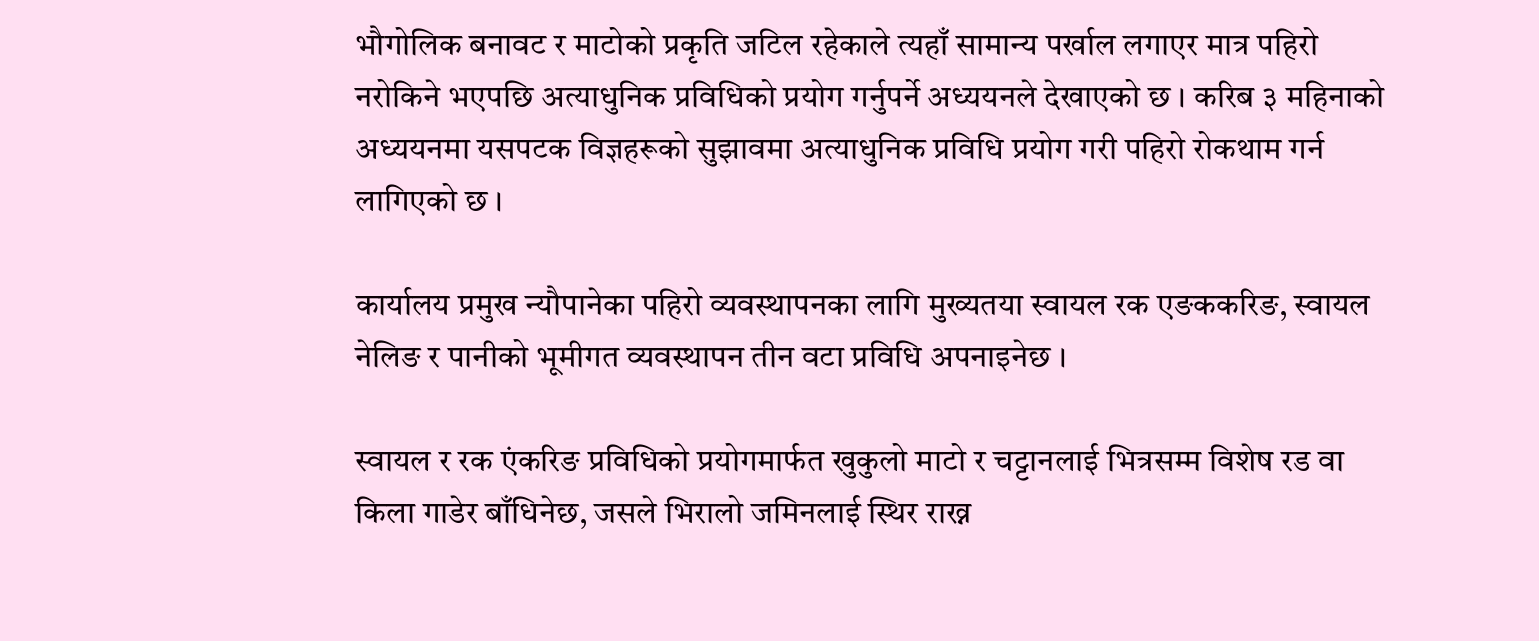भौगोलिक बनावट र माटोको प्रकृति जटिल रहेकाले त्यहाँ सामान्य पर्खाल लगाएर मात्र पहिरो नरोकिने भएपछि अत्याधुनिक प्रविधिको प्रयोग गर्नुपर्ने अध्ययनले देखाएको छ । करिब ३ महिनाको अध्ययनमा यसपटक विज्ञहरूको सुझावमा अत्याधुनिक प्रविधि प्रयोग गरी पहिरो रोकथाम गर्न लागिएको छ ।

कार्यालय प्रमुख न्यौपानेका पहिरो व्यवस्थापनका लागि मुख्यतया स्वायल रक एङककरिङ, स्वायल नेलिङ र पानीको भूमीगत व्यवस्थापन तीन वटा प्रविधि अपनाइनेछ ।

स्वायल र रक एंकरिङ प्रविधिको प्रयोगमार्फत खुकुलो माटो र चट्टानलाई भित्रसम्म विशेष रड वा किला गाडेर बाँधिनेछ, जसले भिरालो जमिनलाई स्थिर राख्न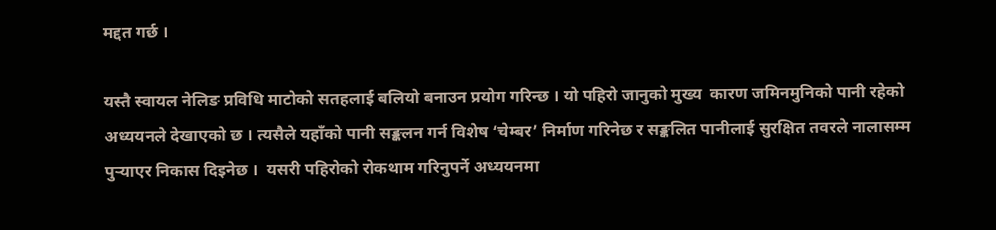मद्दत गर्छ ।

यस्तै स्वायल नेलिङ प्रविधि माटोको सतहलाई बलियो बनाउन प्रयोग गरिन्छ । यो पहिरो जानुको मुख्य  कारण जमिनमुनिको पानी रहेको अध्ययनले देखाएको छ । त्यसैले यहाँको पानी सङ्कलन गर्न विशेष ‘चेम्बर’ निर्माण गरिनेछ र सङ्कलित पानीलाई सुरक्षित तवरले नालासम्म पुर्‍याएर निकास दिइनेछ ।  यसरी पहिरोको रोकथाम गरिनुपर्ने अध्ययनमा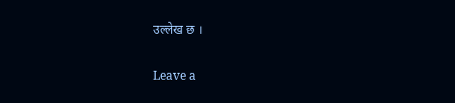उल्लेख छ ।

Leave a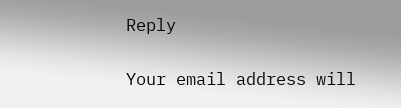Reply

Your email address will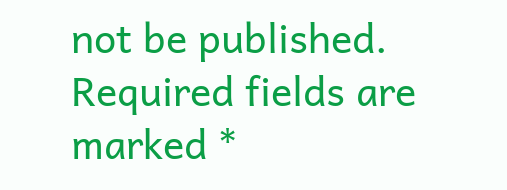not be published. Required fields are marked *